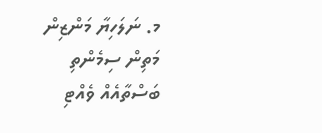މ. ނަލަހިޔާ މަންޒިން މަތިން ސިމެންތި ބަސްތާއެއް ވެއްޓި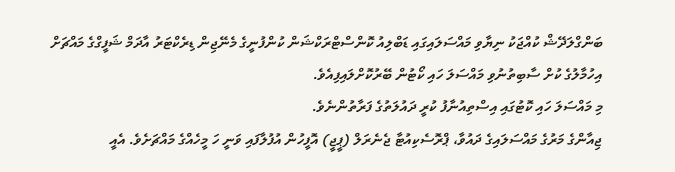ބަންގްލަދޭޝް ކުއްޖަކު ނިޔާވި މައްސަލައިގައި ޑަބްލިއު ކޮންސްޓްރަކްޝަން ކުންފުނީގެ މެނޭޖިން ޑިރެކްޓަރު އާދަމް ޝަފީގްގެ މައްޗަށް އިހުމާލުގެ ކުށް ސާބިތުނުވި މައްސަލަ ހައި ކޯޓުން ބޭރުކޮށްލައިފިއެވެ.
މި މައްސަލަ ހައި ކޮޓުގައި އިސްތިއުނާފު ކުރީ ދައުލަތުގެ ފަރާތުންނެވެ.
ޖިއާންގެ މަރުގެ މައްސަލައިގެ ދައުވާ، ޕްރޮސެކިއުޓާ ޖެނެރަލް (ޕީޖީ) އޮފީހުން އުފުލާފައި ވަނީ ހަ މީހެއްގެ މައްޗަށެވެ. އެއީ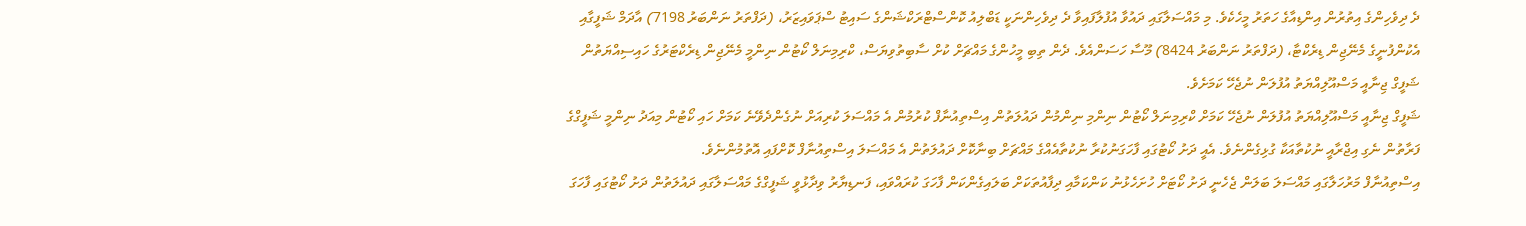ދެ ދިވެހިންގެ އިތުރުން އިންޑިއާގެ ހަތަރު މީހެކެވެ. މި މައްސަލާގައި ދައުވާ އުފުލާފައިވާ ދެ ދިވެހިންނަކީ ޑަބްލިއު ކޮންސްޓްރަކްޝަންގެ ސައިޓު ސްޕަވައިޒަރު، (ދަފްތަރު ނަންބަރު 7198) އާދަމް ޝަފީގާއި އެކުންފުނީގެ މެނޭޖިން ޑިރެކްޓާ، (ދަފްތަރު ނަންބަރު 8424) މޫސާ ހަސަންއެވެ. ދެން ތިބި މީހުންގެ މައްޗަށް ކުށް ސާބިތުވިޔަސް، ކްރިމިނަލް ކޯޓުން ނިންމީ މެނޭޖިން ޑިރެކްޓަރުގެ ހައިސިއްޔަތުން ޝަފީގް ޖިނާއީ މަސްއޫލިއްޔަތު އުފުލަން ނުޖެހޭ ކަމަށެވެ.
ޝަފީގް ޖިނާއީ މަސްއޫލިއްޔަތު އުފުލަން ނުޖެހޭ ކަމަށް ކްރިމިނަލް ކޯޓުން ނިންމި ނިންމުން ދައުލަތުން އިސްތިއުނާފް ކުރުމުން އެ މައްސަލަ ކުރިއަށް ނުގެންދެވޭނެ ކަމަށް ހައި ކޯޓުން މިއަދު ނިންމީ ޝަފީގްގެ ފަރާތުން ނެގި އިޖްރާއީ ނުކުތާއަކާ ގުޅިގެންނެވެ. އެއީ ދަށު ކޯޓުގައި ފާހަގަނުކުރާ ނުކުތާއެއްގެ މައްޗަށް ބިނާކޮށް ދައުލަތުން އެ މައްސަލަ އިސްތިއުނާފް ކޮށްފައި އޮތުމުންނެވެ.
އިސްތިއުނާފް މަރުހަލާގައި މައްސަލަ ބަލަން ޖެހެނީ ދަށު ކޯޓަށް ހުށަހެޅުނު ކަންކަމާއި ދިފާއުތަކަށް ބަލައިގެންކަން ފާހަގަ ކުރައްވައި، ފަނޑިޔާރު ވިދާޅުވީ ޝަފީގްގެ މައްސަލާގައި ދައުލަތުން ދަށު ކޯޓުގައި ފާހަގަ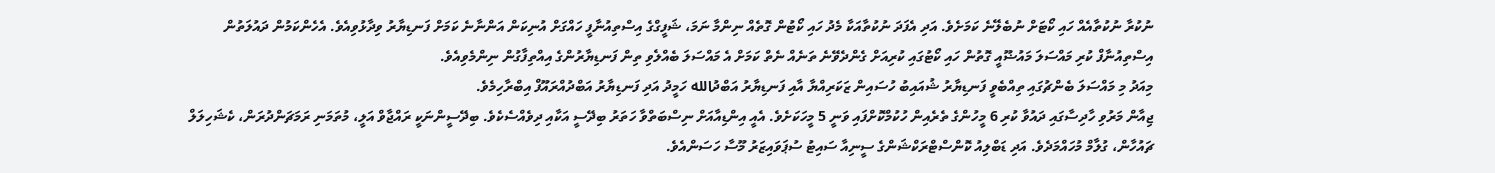ނުކުރާ ނުކުތާއެއް ހައި ކޯޓަށް ނުބެލޭނެ ކަމަށެވެ. އަދި އެފަދަ ނުކުތާއަކާ މެދު ހައި ކޯޓުން ގޮތެއް ނިންމާ ނަމަ، ޝަފީގްގެ އިސްތިއުނާފީ ހައްގަށް އުނިކަން އަންނާނެ ކަމަށް ފަނޑިޔާރު ވިދާޅުވިއެވެ. އެހެންކަމުން ދައުލަތުން އިސްތިއުނާފް ކުރި މައްސަލަ މައުޟޫއީ ގޮތުން ހައި ކޯޓުގައި ކުރިއަށް ގެންދެވޭނެ ތަނެއް ނެތް ކަމަށް އެ މައްސަލަ ބެއްލެވި ތިން ފަނޑިޔާރުންގެ އިއްތިފާގުން ނިންމެވިއެވެ.
މިއަދު މި މައްސަލަ ބެންޗުގައި ތިއްބެވީ ފަނޑިޔާރު ޝުއައިބު ހުސައިން ޒަކަރިއްޔާ އާއި ފަނޑިޔާރު އަބްދުالله ހަމީދު އަދި ފަނޑިޔާރު އަބްދުއްރައޫފް އިބްރާހިމެވެ.
ޖިއާން މަރުވި ހާދިސާގައި ދައުވާ ކުރި 6 މީހުންގެ ތެރެއިން ހުކުމްކޮށްފައި ވަނީ 5 މީހަކަށެވެ. އެއީ އިންޑިއާއަށް ނިސްބަތްވާ ހަތަރު ބިދޭސީ އަކާއި ދިވެއްސެކެވެ. ބިދޭސީންނަކީ ރައްޖާވް އަލީ، މުތަމަނި ރަމަޗަންދުރަން، ކެޝަހިލަލް ޗައުހާން، ގުލާމް މުހައްމަދެވެ. އަދި ޑަބްލިއު ކޮންސްޓްރަކްޝަންގެ ސީނިއާ ސައިޓު ސުޕަވައިޒަރު މޫސާ ހަސަންއެވެ.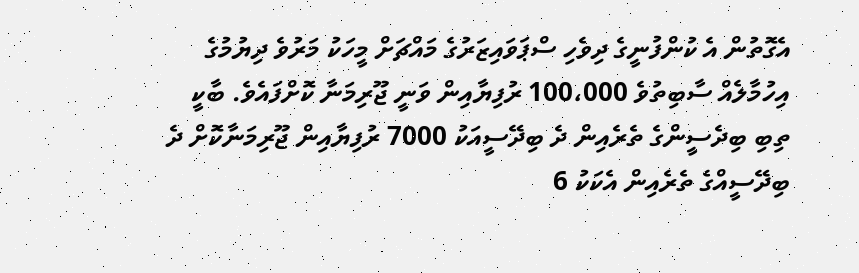އެގޮތުން އެ ކުންފުނީގެ ދިވެހި ސްޕަވައިޒަރުގެ މައްޗަށް މީހަކު މަރުވެ ދިޔުމުގެ އިހުމާލެއް ސާބިތުވެ 100،000 ރުފިޔާއިން ވަނީ ޖޫރިމަނާ ކޮށްފައެވެ. ބާކީ ތިބި ބިދެސީންގެ ތެރެއިން ދެ ބިދޭސީއަކު 7000 ރުފިޔާއިން ޖޫރިމަނާކޮށް ދެ ބިދޭސީއްގެ ތެރެއިން އެކަކު 6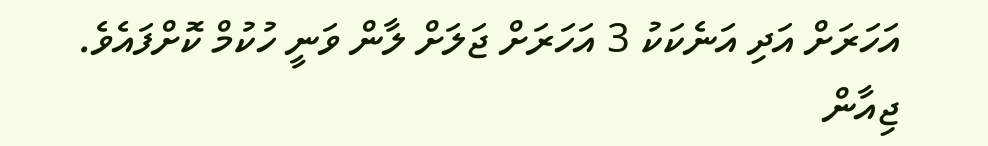އަހަރަށް އަދި އަނެކަކު 3 އަހަރަށް ޖަލަށް ލާން ވަނީ ހުކުމް ކޮށްފައެވެ.
ޖިއާން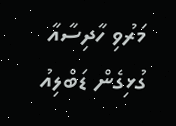މަރުވި ހާދިސާއާ ގުޅިގެން ޑަބްލިއު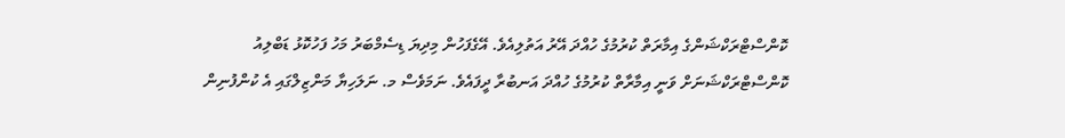ކޮންސްޓްރަކްޝަންގެ އިމާރަތް ކުރުމުގެ ހުއްދަ އޭރު އަތުލިއެވެ. އޭގެފަހުން މިދިޔަ ޑިސެމްބަރު މަހު ފަހުކޮޅު ޑަބްލިއު ކޮންސްޓްރަކްޝަނަށް ވަނީ އިމާރާތް ކުރުމުގެ ހުއްދަ އަނބުރާ ދީފައެވެ. ނަމަވެސް މ. ނަލަހިޔާ މަންޒިލްގައި އެ ކުންފުނިން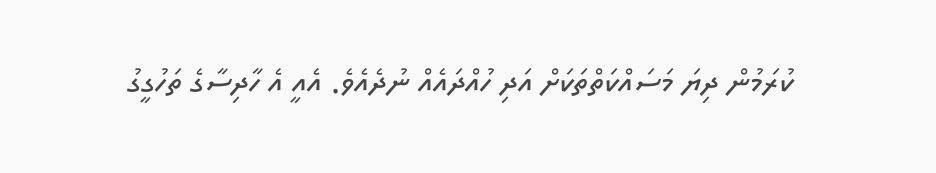ކުރަމުން ދިޔަ މަސައްކަތްތަކަށް އަދި ހުއްދައެއް ނުދެއެވެ. އެއީ އެ ހާދިސާގެ ތަހުގީގު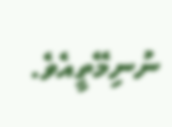ނުނިމޭތީއެވެ.